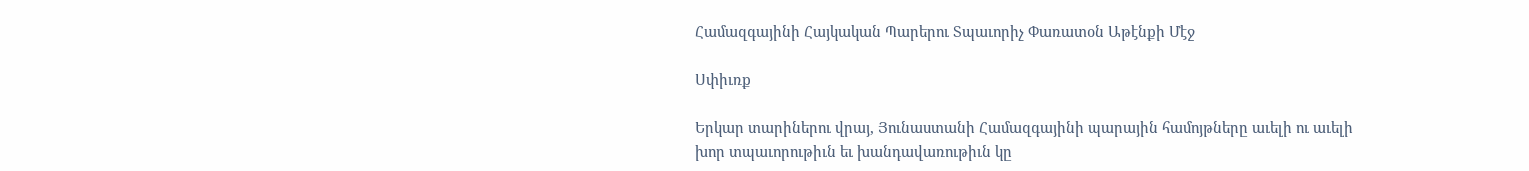Համազգայինի Հայկական Պարերու Տպաւորիչ Փառատօն Աթէնքի Մէջ

Սփիւռք

Երկար տարիներու վրայ, Յունաստանի Համազգայինի պարային համոյթները աւելի ու աւելի խոր տպաւորութիւն եւ խանդավառութիւն կը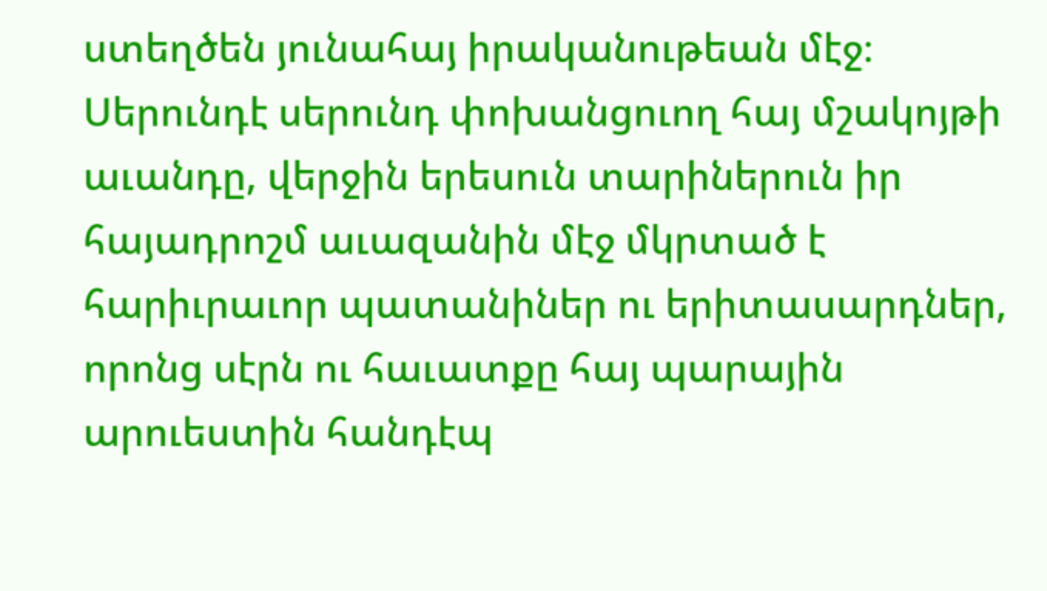ստեղծեն յունահայ իրականութեան մէջ։ Սերունդէ սերունդ փոխանցուող հայ մշակոյթի աւանդը, վերջին երեսուն տարիներուն իր հայադրոշմ աւազանին մէջ մկրտած է հարիւրաւոր պատանիներ ու երիտասարդներ, որոնց սէրն ու հաւատքը հայ պարային արուեստին հանդէպ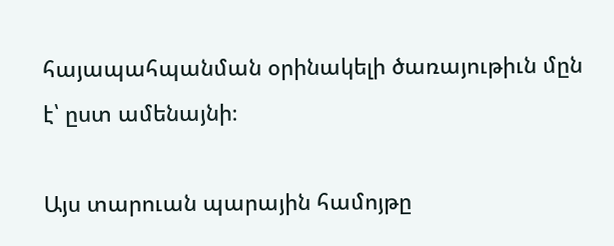հայապահպանման օրինակելի ծառայութիւն մըն է՝ ըստ ամենայնի։

Այս տարուան պարային համոյթը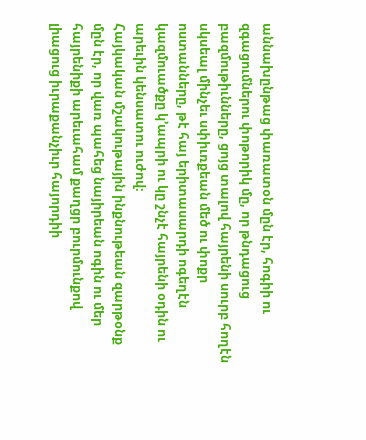աննախընթաց փառատօն մըն էր, հոգիի ու զգացումներու փոթորիկ մը, որ թնդացուց բազմութիւնները, ցոյց տալով հայրենի սուրբ հողէն սկսեալ մինչեւ սփիւռքեան մեծ ու փոքր ոստանները, թէ հայ երիտասարդի ոգեղէն կազմուածքը կ՚ապրի ու կը շնչէ հայրենի օդին ու արեւին կենսատու ուժով։
Հայկական մշակութային ինքնութեան զարթօնք մըն էր, որ վառ պահեց նայիրեան ոգին ու մեր հայրենիքի արեւահամ քաղցր բուրմունքով լիացուց իւրաքանչիւր հայորդիի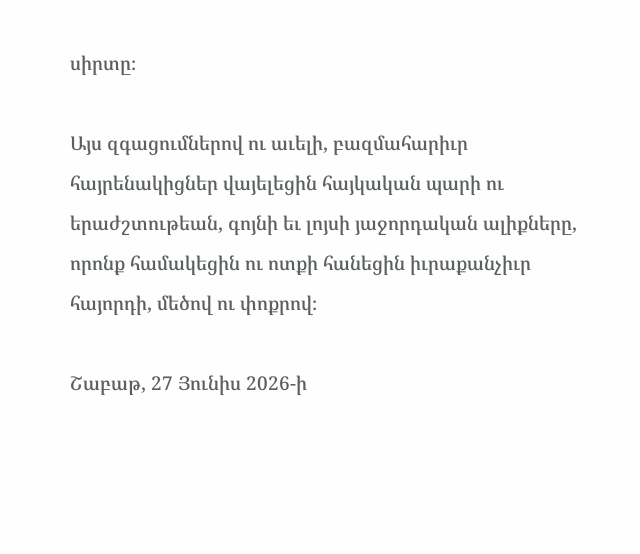սիրտը։

Այս զգացումներով ու աւելի, բազմահարիւր հայրենակիցներ վայելեցին հայկական պարի ու երաժշտութեան, գոյնի եւ լոյսի յաջորդական ալիքները, որոնք համակեցին ու ոտքի հանեցին իւրաքանչիւր հայորդի, մեծով ու փոքրով։

Շաբաթ, 27 Յունիս 2026-ի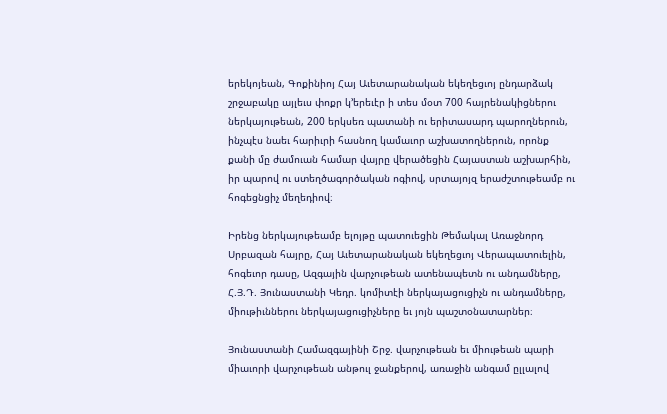երեկոյեան, Գոքինիոյ Հայ Աւետարանական եկեղեցւոյ ընդարձակ շրջաբակը այլեւս փոքր կ՚երեւէր ի տես մօտ 700 հայրենակիցներու ներկայութեան, 200 երկսեռ պատանի ու երիտասարդ պարողներուն, ինչպէս նաեւ հարիւրի հասնող կամաւոր աշխատողներուն, որոնք քանի մը ժամուան համար վայրը վերածեցին Հայաստան աշխարհին, իր պարով ու ստեղծագործական ոգիով, սրտայոյզ երաժշտութեամբ ու հոգեցնցիչ մեղեդիով։

Իրենց ներկայութեամբ ելոյթը պատուեցին Թեմակալ Առաջնորդ Սրբազան հայրը, Հայ Աւետարանական եկեղեցւոյ Վերապատուելին, հոգեւոր դասը, Ազգային վարչութեան ատենապետն ու անդամները, Հ.Յ.Դ. Յունաստանի Կեդր. կոմիտէի ներկայացուցիչն ու անդամները, միութիւններու ներկայացուցիչները եւ յոյն պաշտօնատարներ։

Յունաստանի Համազգայինի Շրջ. վարչութեան եւ միութեան պարի միաւորի վարչութեան անթուլ ջանքերով, առաջին անգամ ըլլալով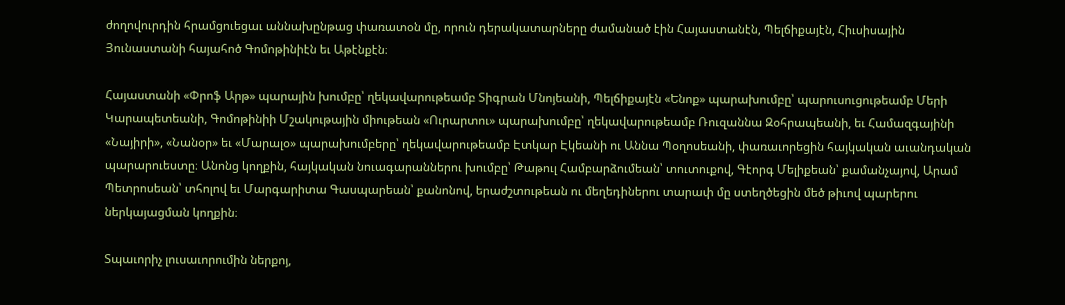ժողովուրդին հրամցուեցաւ աննախընթաց փառատօն մը, որուն դերակատարները ժամանած էին Հայաստանէն, Պելճիքայէն, Հիւսիսային Յունաստանի հայահոծ Գոմոթինիէն եւ Աթէնքէն։

Հայաստանի «Փրոֆ Արթ» պարային խումբը՝ ղեկավարութեամբ Տիգրան Մնոյեանի, Պելճիքայէն «Ենոք» պարախումբը՝ պարուսուցութեամբ Մերի Կարապետեանի, Գոմոթինիի Մշակութային միութեան «Ուրարտու» պարախումբը՝ ղեկավարութեամբ Ռուզաննա Զօհրապեանի, եւ Համազգայինի «Նայիրի», «Նանօր» եւ «Մարալօ» պարախումբերը՝ ղեկավարութեամբ Էտկար Էկեանի ու Աննա Պօղոսեանի, փառաւորեցին հայկական աւանդական պարարուեստը։ Անոնց կողքին, հայկական նուագարաններու խումբը՝ Թաթուլ Համբարձումեան՝ տուտուքով, Գէորգ Մելիքեան՝ քամանչայով, Արամ Պետրոսեան՝ տհոլով եւ Մարգարիտա Գասպարեան՝ քանոնով, երաժշտութեան ու մեղեդիներու տարափ մը ստեղծեցին մեծ թիւով պարերու ներկայացման կողքին։

Տպաւորիչ լուսաւորումին ներքոյ,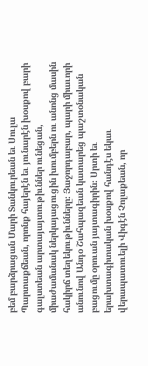բեմ բարձրացան Մարի Տանկուրեան եւ Սուլա Պարտաքճեան, որոնք հայերէն եւ յունարէն խօսքով բարի գալստեան արտայայտութիւններ ունեցան, միաժամանակ ներկայացուցին խումբերն ու անոնց մասին հակիրճ տեղեկութիւնները։ Յաջորդաբար, պարի միաւորի անունով Անդօ Շահպազեան կատարեց պաշտօնական բացումը օրուան յայտագիրին։ Սրտի եւ երախտագիտական խօսքով հանդէս եկաւ վերապատուելի Վիգէն Չոլաքեան, որ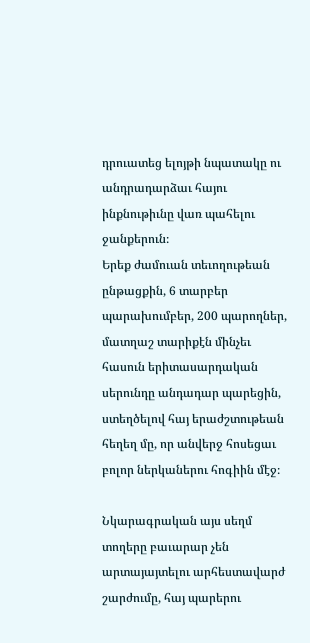դրուատեց ելոյթի նպատակը ու անդրադարձաւ հայու ինքնութիւնը վառ պահելու ջանքերուն։
Երեք ժամուան տեւողութեան ընթացքին, 6 տարբեր պարախումբեր, 200 պարողներ, մատղաշ տարիքէն մինչեւ հասուն երիտասարդական սերունդը անդադար պարեցին, ստեղծելով հայ երաժշտութեան հեղեղ մը, որ անվերջ հոսեցաւ բոլոր ներկաներու հոգիին մէջ։

Նկարագրական այս սեղմ տողերը բաւարար չեն արտայայտելու արհեստավարժ շարժումը, հայ պարերու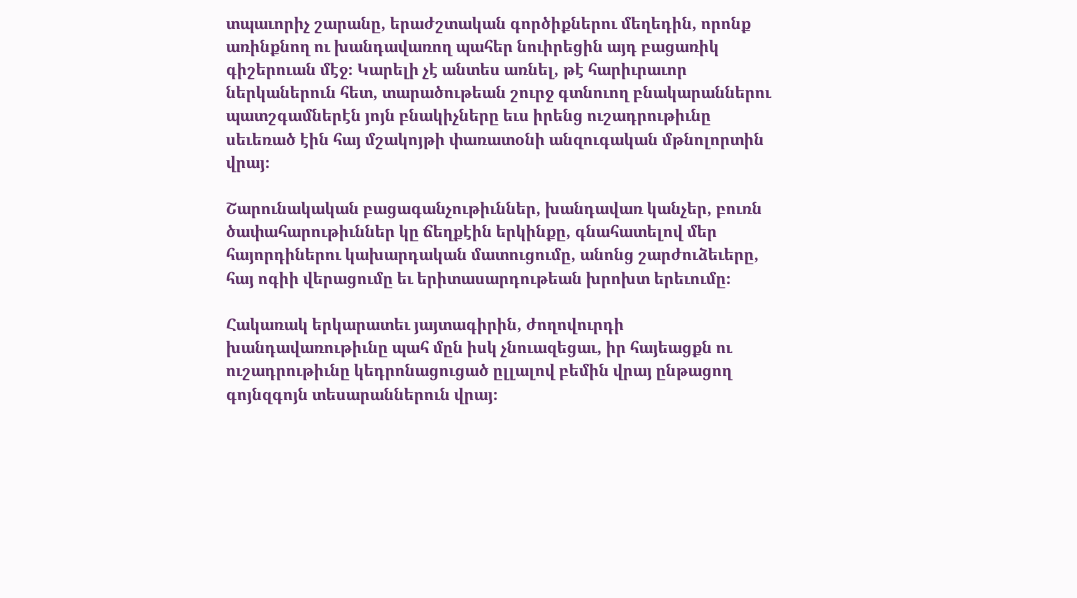տպաւորիչ շարանը, երաժշտական գործիքներու մեղեդին, որոնք առինքնող ու խանդավառող պահեր նուիրեցին այդ բացառիկ գիշերուան մէջ։ Կարելի չէ անտես առնել, թէ հարիւրաւոր ներկաներուն հետ, տարածութեան շուրջ գտնուող բնակարաններու պատշգամներէն յոյն բնակիչները եւս իրենց ուշադրութիւնը սեւեռած էին հայ մշակոյթի փառատօնի անզուգական մթնոլորտին վրայ։

Շարունակական բացագանչութիւններ, խանդավառ կանչեր, բուռն ծափահարութիւններ կը ճեղքէին երկինքը, գնահատելով մեր հայորդիներու կախարդական մատուցումը, անոնց շարժուձեւերը, հայ ոգիի վերացումը եւ երիտասարդութեան խրոխտ երեւումը։

Հակառակ երկարատեւ յայտագիրին, ժողովուրդի խանդավառութիւնը պահ մըն իսկ չնուազեցաւ, իր հայեացքն ու ուշադրութիւնը կեդրոնացուցած ըլլալով բեմին վրայ ընթացող գոյնզգոյն տեսարաններուն վրայ։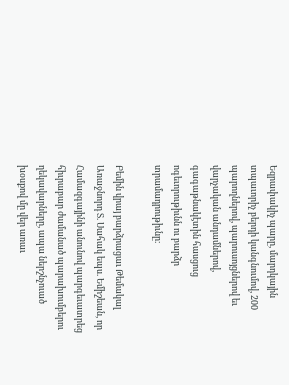Եզրափակիչ պարը, մարդկային տպաւորիչ բերդի կանգնումով, 200 պարողներով, պարուսոյցներով եւ վարչական անդամներով, գագաթնակէտին հասցուց ոգեւորութիւնն ու բարձր տրամադրութիւնը։

Բեմին վրայ բարձրացաւ Թեմակալ Առաջնորդ Տ. Սահակ եպս. Եմիշեան, որ Համազգայինի անունով պարգեւատրեց հիւրաբար ժամանած պարախումբերու ղեկավարները, ապա ներշնչուած խօսքով մը վեր առաւ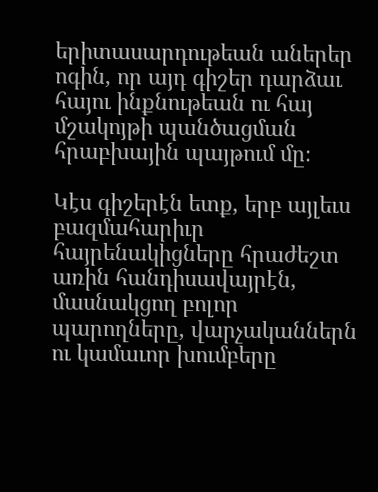երիտասարդութեան աներեր ոգին, որ այդ գիշեր դարձաւ հայու ինքնութեան ու հայ մշակոյթի պանծացման հրաբխային պայթում մը։

Կէս գիշերէն ետք, երբ այլեւս բազմահարիւր հայրենակիցները հրաժեշտ առին հանդիսավայրէն, մասնակցող բոլոր պարողները, վարչականներն ու կամաւոր խումբերը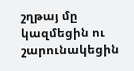շղթայ մը կազմեցին ու շարունակեցին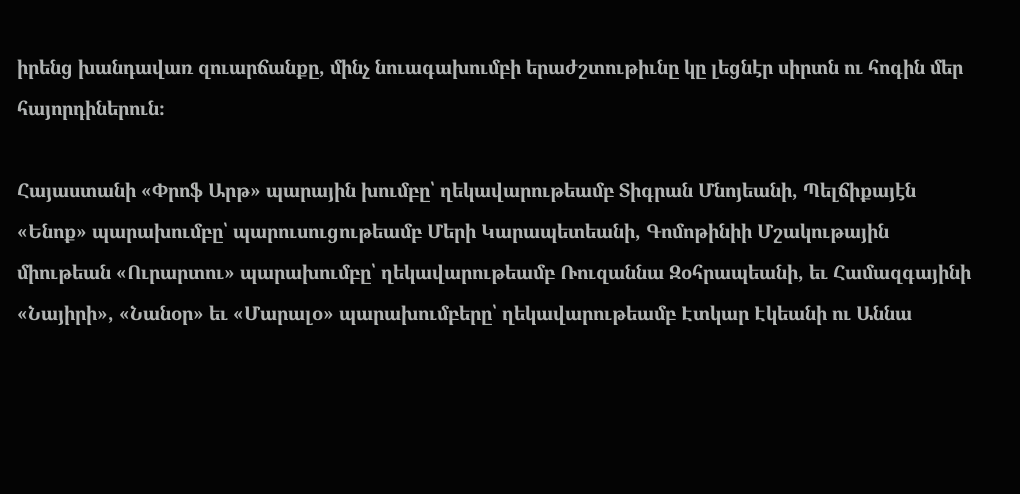իրենց խանդավառ զուարճանքը, մինչ նուագախումբի երաժշտութիւնը կը լեցնէր սիրտն ու հոգին մեր հայորդիներուն։

Հայաստանի «Փրոֆ Արթ» պարային խումբը՝ ղեկավարութեամբ Տիգրան Մնոյեանի, Պելճիքայէն «Ենոք» պարախումբը՝ պարուսուցութեամբ Մերի Կարապետեանի, Գոմոթինիի Մշակութային միութեան «Ուրարտու» պարախումբը՝ ղեկավարութեամբ Ռուզաննա Զօհրապեանի, եւ Համազգայինի «Նայիրի», «Նանօր» եւ «Մարալօ» պարախումբերը՝ ղեկավարութեամբ Էտկար Էկեանի ու Աննա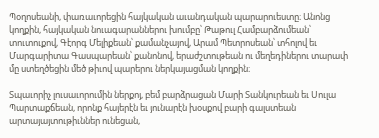Պօղոսեանի, փառաւորեցին հայկական աւանդական պարարուեստը։ Անոնց կողքին, հայկական նուագարաններու խումբը՝ Թաթուլ Համբարձումեան՝ տուտուքով, Գէորգ Մելիքեան՝ քամանչայով, Արամ Պետրոսեան՝ տհոլով եւ Մարգարիտա Գասպարեան՝ քանոնով, երաժշտութեան ու մեղեդիներու տարափ մը ստեղծեցին մեծ թիւով պարերու ներկայացման կողքին։

Տպաւորիչ լուսաւորումին ներքոյ, բեմ բարձրացան Մարի Տանկուրեան եւ Սուլա Պարտաքճեան, որոնք հայերէն եւ յունարէն խօսքով բարի գալստեան արտայայտութիւններ ունեցան,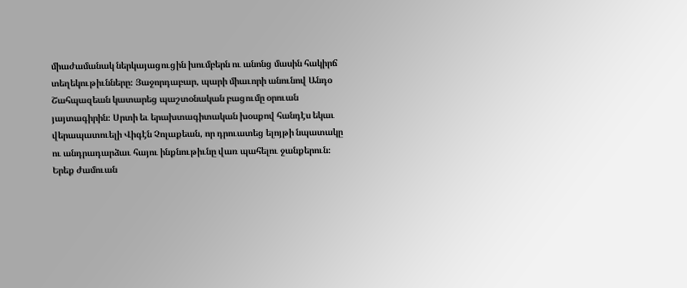միաժամանակ ներկայացուցին խումբերն ու անոնց մասին հակիրճ տեղեկութիւնները։ Յաջորդաբար, պարի միաւորի անունով Անդօ Շահպազեան կատարեց պաշտօնական բացումը օրուան յայտագիրին։ Սրտի եւ երախտագիտական խօսքով հանդէս եկաւ վերապատուելի Վիգէն Չոլաքեան, որ դրուատեց ելոյթի նպատակը ու անդրադարձաւ հայու ինքնութիւնը վառ պահելու ջանքերուն։
Երեք ժամուան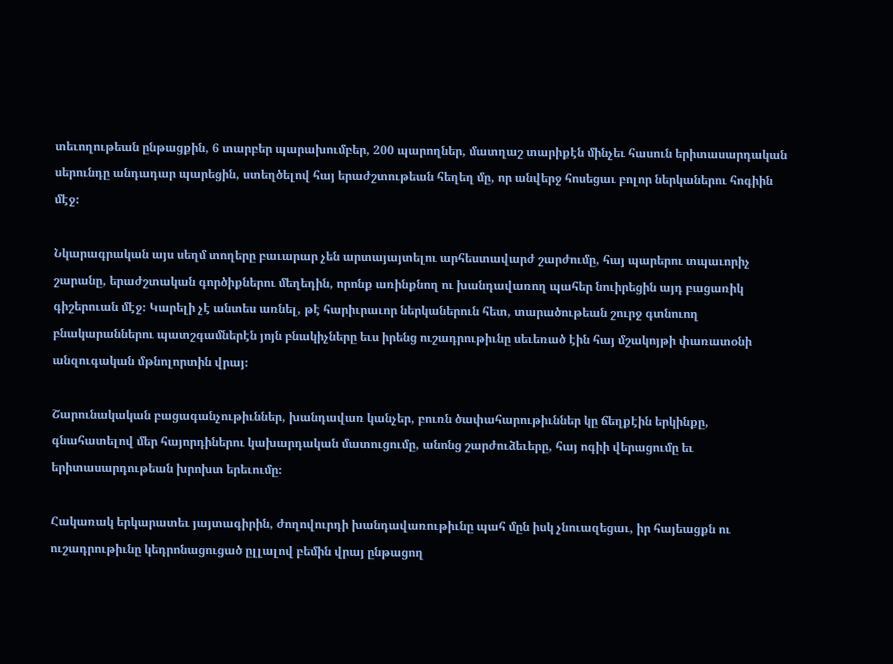տեւողութեան ընթացքին, 6 տարբեր պարախումբեր, 200 պարողներ, մատղաշ տարիքէն մինչեւ հասուն երիտասարդական սերունդը անդադար պարեցին, ստեղծելով հայ երաժշտութեան հեղեղ մը, որ անվերջ հոսեցաւ բոլոր ներկաներու հոգիին մէջ։

Նկարագրական այս սեղմ տողերը բաւարար չեն արտայայտելու արհեստավարժ շարժումը, հայ պարերու տպաւորիչ շարանը, երաժշտական գործիքներու մեղեդին, որոնք առինքնող ու խանդավառող պահեր նուիրեցին այդ բացառիկ գիշերուան մէջ։ Կարելի չէ անտես առնել, թէ հարիւրաւոր ներկաներուն հետ, տարածութեան շուրջ գտնուող բնակարաններու պատշգամներէն յոյն բնակիչները եւս իրենց ուշադրութիւնը սեւեռած էին հայ մշակոյթի փառատօնի անզուգական մթնոլորտին վրայ։

Շարունակական բացագանչութիւններ, խանդավառ կանչեր, բուռն ծափահարութիւններ կը ճեղքէին երկինքը, գնահատելով մեր հայորդիներու կախարդական մատուցումը, անոնց շարժուձեւերը, հայ ոգիի վերացումը եւ երիտասարդութեան խրոխտ երեւումը։

Հակառակ երկարատեւ յայտագիրին, ժողովուրդի խանդավառութիւնը պահ մըն իսկ չնուազեցաւ, իր հայեացքն ու ուշադրութիւնը կեդրոնացուցած ըլլալով բեմին վրայ ընթացող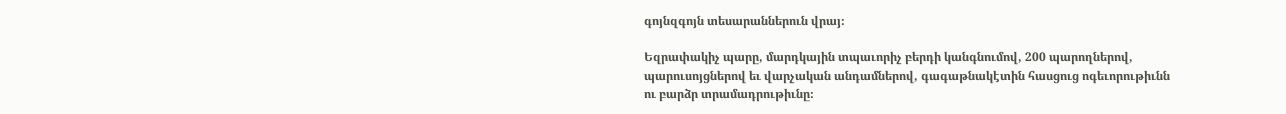գոյնզգոյն տեսարաններուն վրայ։

Եզրափակիչ պարը, մարդկային տպաւորիչ բերդի կանգնումով, 200 պարողներով, պարուսոյցներով եւ վարչական անդամներով, գագաթնակէտին հասցուց ոգեւորութիւնն ու բարձր տրամադրութիւնը։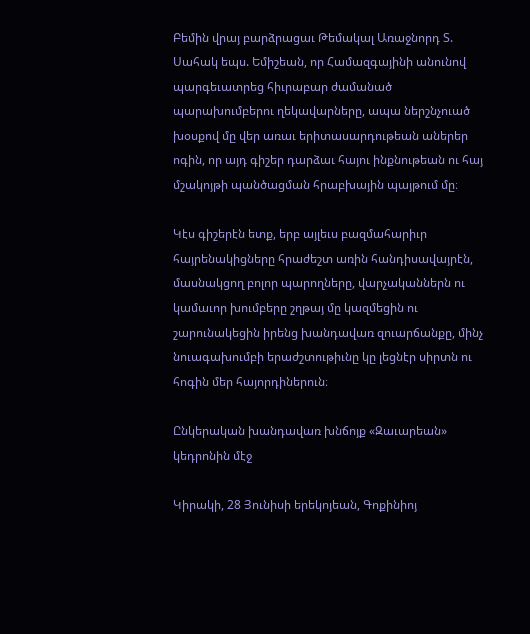Բեմին վրայ բարձրացաւ Թեմակալ Առաջնորդ Տ. Սահակ եպս. Եմիշեան, որ Համազգայինի անունով պարգեւատրեց հիւրաբար ժամանած պարախումբերու ղեկավարները, ապա ներշնչուած խօսքով մը վեր առաւ երիտասարդութեան աներեր ոգին, որ այդ գիշեր դարձաւ հայու ինքնութեան ու հայ մշակոյթի պանծացման հրաբխային պայթում մը։

Կէս գիշերէն ետք, երբ այլեւս բազմահարիւր հայրենակիցները հրաժեշտ առին հանդիսավայրէն, մասնակցող բոլոր պարողները, վարչականներն ու կամաւոր խումբերը շղթայ մը կազմեցին ու շարունակեցին իրենց խանդավառ զուարճանքը, մինչ նուագախումբի երաժշտութիւնը կը լեցնէր սիրտն ու հոգին մեր հայորդիներուն։

Ընկերական խանդավառ խնճոյք «Զաւարեան» կեդրոնին մէջ

Կիրակի, 28 Յունիսի երեկոյեան, Գոքինիոյ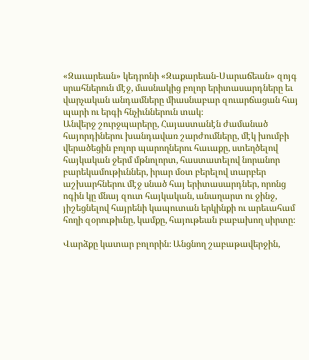«Զաւարեան» կեդրոնի «Զաքարեան-Սարաճեան» զոյգ սրահներուն մէջ, մասնակից բոլոր երիտասարդները եւ վարչական անդամները միասնաբար զուարճացան հայ պարի ու երգի հնչիւններուն տակ։
Անվերջ շուրջպարերը, Հայաստանէն ժամանած հայորդիներու խանդավառ շարժումները, մէկ խումբի վերածեցին բոլոր պարողներու հաւաքը, ստեղծելով հայկական ջերմ մթնոլորտ, հաստատելով նորանոր բարեկամութիւններ, իրար մօտ բերելով տարբեր աշխարհներու մէջ սնած հայ երիտասարդներ, որոնց ոգին կը մնայ զուտ հայկական, անաղարտ ու ջինջ, յիշեցնելով հայրենի կապուտան երկինքի ու արեւահամ հողի զօրութիւնը, կամքը, հայութեան բաբախող սիրտը։

Վարձքը կատար բոլորին։ Անցնող շաբաթավերջին,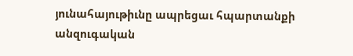յունահայութիւնը ապրեցաւ հպարտանքի անզուգական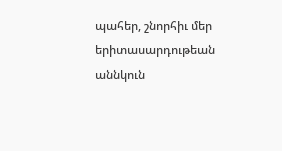պահեր, շնորհիւ մեր երիտասարդութեան աննկուն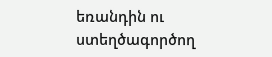եռանդին ու ստեղծագործող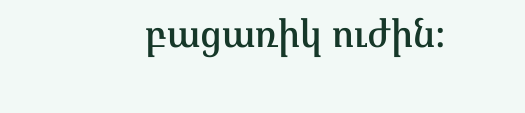բացառիկ ուժին։